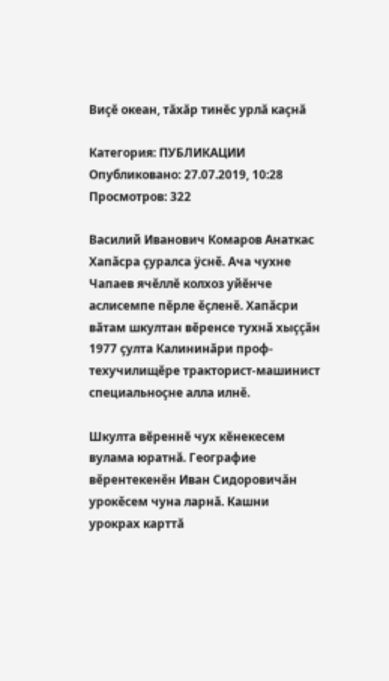Виçĕ океан, тăхăр тинĕс урлă каçнă

Категория: ПУБЛИКАЦИИ Опубликовано: 27.07.2019, 10:28 Просмотров: 322

Василий Иванович Комаров Анаткас Хапăсра çуралса ÿснĕ. Ача чухне Чапаев ячĕллĕ колхоз уйĕнче аслисемпе пĕрле ĕçленĕ. Хапăсри вăтам шкултан вĕренсе тухнă хыççăн 1977 çулта Калининăри проф-техучилищĕре тракторист-машинист специальноçне алла илнĕ.

Шкулта вĕреннĕ чух кĕнекесем вулама юратнă. Географие вĕрентекенĕн Иван Сидоровичăн урокĕсем чуна ларнă. Кашни урокрах карттă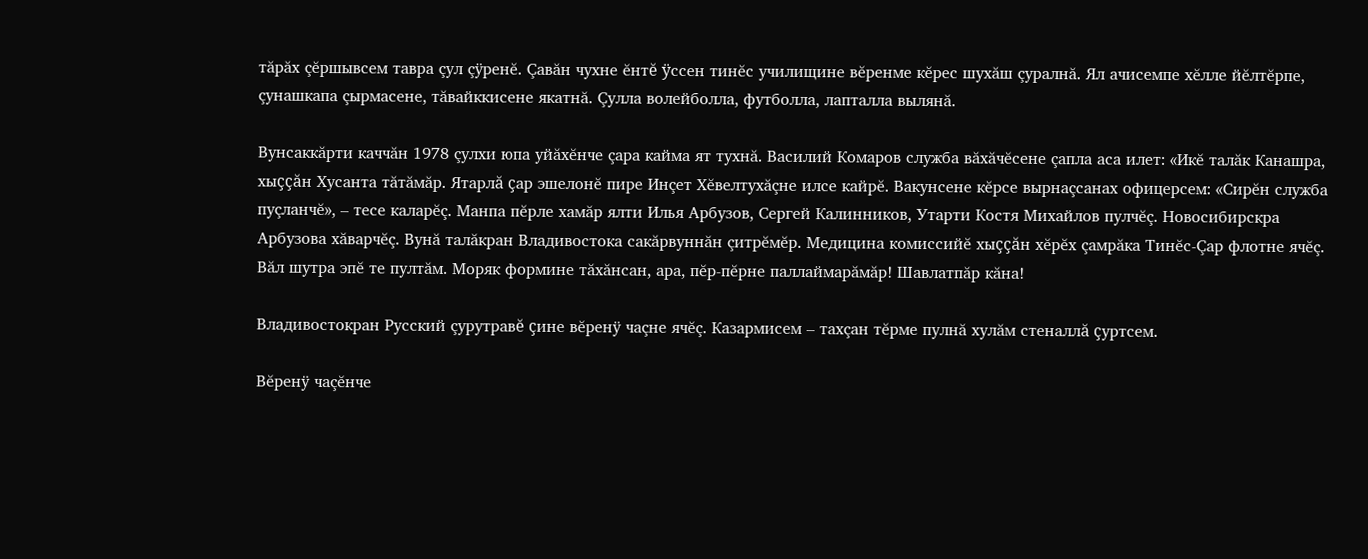тăрăх çĕршывсем тавра çул çÿренĕ. Çавăн чухне ĕнтĕ ÿссен тинĕс училищине вĕренме кĕрес шухăш çуралнă. Ял ачисемпе хĕлле йĕлтĕрпе, çунашкапа çырмасене, тăвайккисене якатнă. Çулла волейболла, футболла, лапталла вылянă.

Вунсаккăрти каччăн 1978 çулхи юпа уйăхĕнче çара кайма ят тухнă. Василий Комаров служба вăхăчĕсене çапла аса илет: «Икĕ талăк Канашра, хыççăн Хусанта тăтăмăр. Ятарлă çар эшелонĕ пире Инçет Хĕвелтухăçне илсе кайрĕ. Вакунсене кĕрсе вырнаçсанах офицерсем: «Сирĕн служба пуçланчĕ», – тесе каларĕç. Манпа пĕрле хамăр ялти Илья Арбузов, Сергей Калинников, Утарти Костя Михайлов пулчĕç. Новосибирскра Арбузова хăварчĕç. Вунă талăкран Владивостока сакăрвуннăн çитрĕмĕр. Медицина комиссийĕ хыççăн хĕрĕх çамрăка Тинĕс-Çар флотне ячĕç. Вăл шутра эпĕ те пултăм. Моряк формине тăхăнсан, ара, пĕр-пĕрне паллаймарăмăр! Шавлатпăр кăна!

Владивостокран Русский çурутравĕ çине вĕренÿ чаçне ячĕç. Казармисем – тахçан тĕрме пулнă хулăм стеналлă çуртсем.

Вĕренÿ чаçĕнче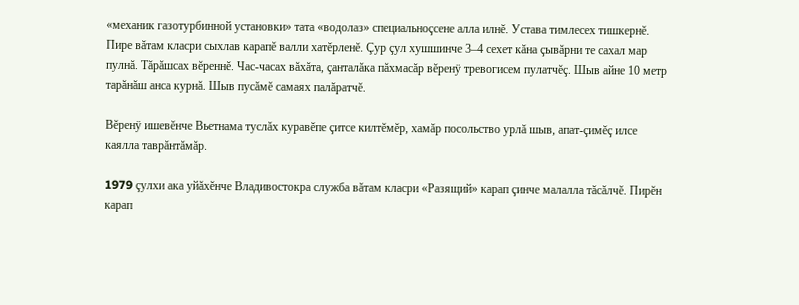«механик газотурбинной установки» тата «водолаз» специальноçсене алла илнĕ. Устава тимлесех тишкернĕ. Пире вăтам класри сыхлав карапĕ валли хатĕрленĕ. Çур çул хушшинче 3–4 сехет кăна çывăрни те сахал мар пулнă. Тăрăшсах вĕреннĕ. Час-часах вăхăта, çанталăка пăхмасăр вĕренÿ тревогисем пулатчĕç. Шыв айне 10 метр тарăнăш анса курнă. Шыв пусăмĕ самаях палăратчĕ.

Вĕренÿ ишевĕнче Вьетнама туслăх куравĕпе çитсе килтĕмĕр, хамăр посольство урлă шыв, апат-çимĕç илсе каялла таврăнтăмăр.

1979 çулхи ака уйăхĕнче Владивостокра служба вăтам класри «Разящий» карап çинче малалла тăсăлчĕ. Пирĕн карап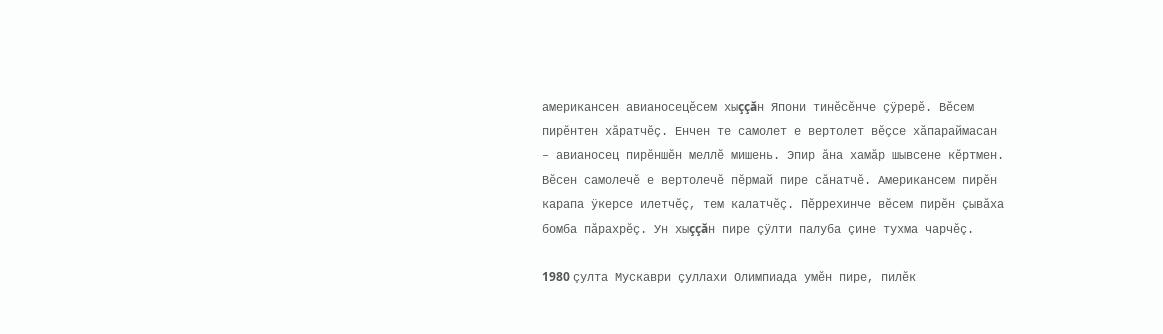американсен авианосецĕсем хыççăн Япони тинĕсĕнче çÿрерĕ. Вĕсем пирĕнтен хăратчĕç. Енчен те самолет е вертолет вĕçсе хăпараймасан – авианосец пирĕншĕн меллĕ мишень. Эпир ăна хамăр шывсене кĕртмен. Вĕсен самолечĕ е вертолечĕ пĕрмай пире сăнатчĕ. Американсем пирĕн карапа ÿкерсе илетчĕç, тем калатчĕç. Пĕррехинче вĕсем пирĕн çывăха бомба пăрахрĕç. Ун хыççăн пире çÿлти палуба çине тухма чарчĕç.

1980 çулта Мускаври çуллахи Олимпиада умĕн пире, пилĕк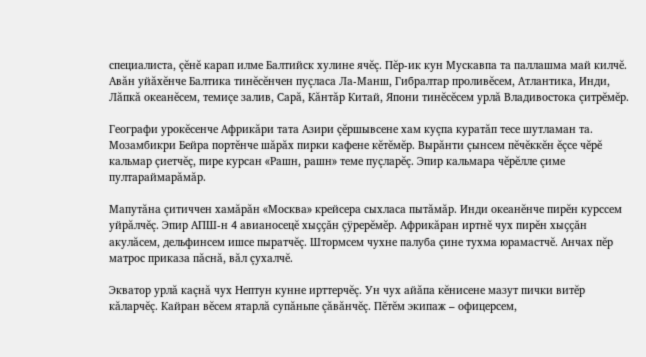специалиста, çĕнĕ карап илме Балтийск хулине ячĕç. Пĕр-ик кун Мускавпа та паллашма май килчĕ. Авăн уйăхĕнче Балтика тинĕсĕнчен пуçласа Ла-Манш, Гибралтар проливĕсем, Атлантика, Инди, Лăпкă океанĕсем, темиçе залив, Сарă, Кăнтăр Китай, Япони тинĕсĕсем урлă Владивостока çитрĕмĕр.

Географи урокĕсенче Африкăри тата Азири çĕршывсене хам куçпа куратăп тесе шутламан та. Мозамбикри Бейра портĕнче шăрăх пирки кафене кĕтĕмĕр. Вырăнти çынсем пĕчĕккĕн ĕçсе чĕрĕ кальмар çиетчĕç, пире курсан «Рашн, рашн» теме пуçларĕç. Эпир кальмара чĕрĕлле çиме пултараймарăмăр.

Мапутăна çитиччен хамăрăн «Москва» крейсера сыхласа пытăмăр. Инди океанĕнче пирĕн курссем уйрăлчĕç. Эпир АПШ-н 4 авианосецĕ хыççăн çÿрерĕмĕр. Африкăран иртнĕ чух пирĕн хыççăн акулăсем, дельфинсем ишсе пыратчĕç. Штормсем чухне палуба çине тухма юрамастчĕ. Анчах пĕр матрос приказа пăснă, вăл çухалчĕ.

Экватор урлă каçнă чух Нептун кунне ирттерчĕç. Ун чух айăпа кĕнисене мазут пички витĕр кăларчĕç. Кайран вĕсем ятарлă супăньпе çăвăнчĕç. Пĕтĕм экипаж – офицерсем,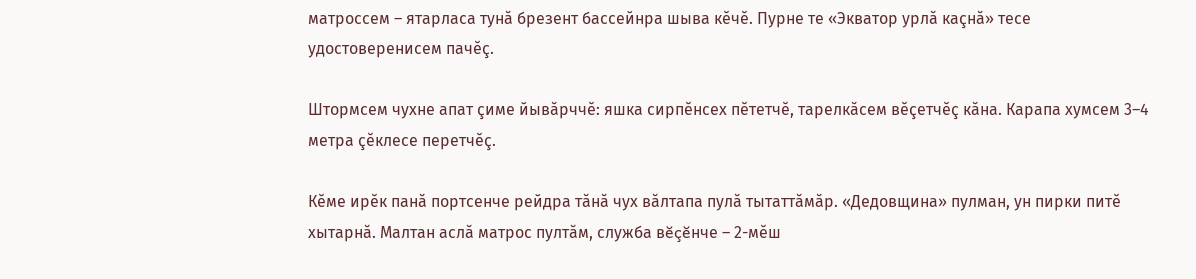матроссем – ятарласа тунă брезент бассейнра шыва кĕчĕ. Пурне те «Экватор урлă каçнă» тесе удостоверенисем пачĕç.

Штормсем чухне апат çиме йывăрччĕ: яшка сирпĕнсех пĕтетчĕ, тарелкăсем вĕçетчĕç кăна. Карапа хумсем 3–4 метра çĕклесе перетчĕç.

Кĕме ирĕк панă портсенче рейдра тăнă чух вăлтапа пулă тытаттăмăр. «Дедовщина» пулман, ун пирки питĕ хытарнă. Малтан аслă матрос пултăм, служба вĕçĕнче – 2-мĕш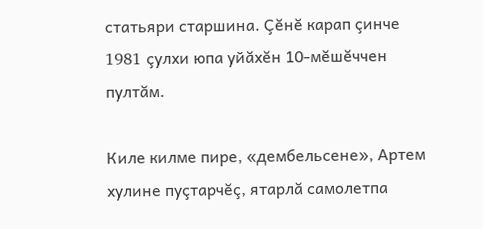статьяри старшина. Çĕнĕ карап çинче 1981 çулхи юпа уйăхĕн 10-мĕшĕччен пултăм.

Киле килме пире, «дембельсене», Артем хулине пуçтарчĕç, ятарлă самолетпа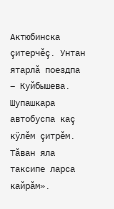Актюбинска çитерчĕç. Унтан ятарлă поездпа – Куйбышева. Шупашкара автобуспа каç кÿлĕм çитрĕм. Тăван яла таксипе ларса кайрăм».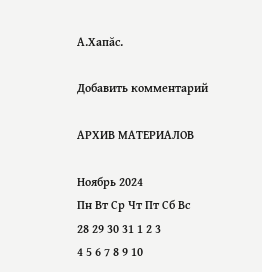А.Хапăс.

Добавить комментарий

АРХИВ МАТЕРИАЛОВ

Ноябрь 2024
Пн Вт Ср Чт Пт Сб Вс
28 29 30 31 1 2 3
4 5 6 7 8 9 10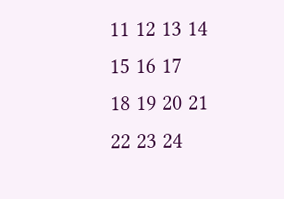11 12 13 14 15 16 17
18 19 20 21 22 23 24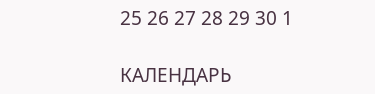25 26 27 28 29 30 1

КАЛЕНДАРЬ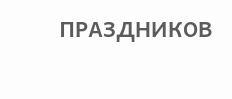ПРАЗДНИКОВ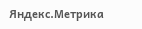Яндекс.Метрика